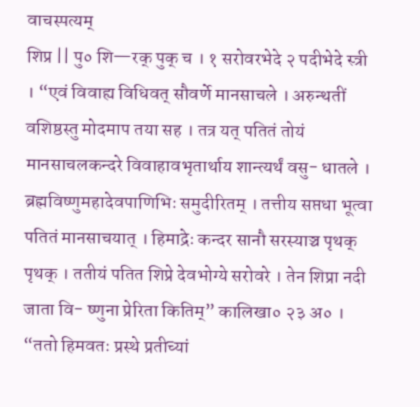वाचस्पत्यम्
शिप्र || पु० शि—रक् पुक् च । १ सरोवरभेदे २ पदीभेदे स्त्री । “एवं विवाह्य विधिवत् सौवर्णे मानसाचले । अरुन्थतीं वशिष्ठस्तु मोदमाप तया सह । तत्र यत् पतितं तोयं मानसाचलकन्दरे विवाहावभृतार्थाय शान्त्यर्थं वसु- धातले । ब्रह्मविष्णुमहादेवपाणिभिः समुदीरितम् । तत्तीय सप्तधा भूत्वा पतितं मानसाचयात् । हिमाद्रेः कन्दर सानौ सरस्याञ्च पृथक् पृथक् । ततीयं पतित शिप्रे देवभोग्ये सरोवरे । तेन शिप्रा नदी जाता वि- ष्णुना प्रेरिता कितिम्” कालिखा० २३ अ० । “ततो हिमवतः प्रस्थे प्रतीच्यां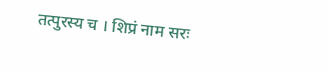तत्पुरस्य च । शिप्रं नाम सरः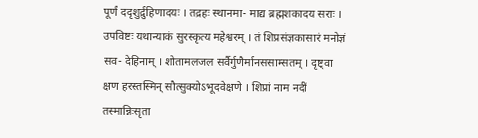पूर्णं ददृशुर्द्रुहिणादयः । तद्रहः स्थानमा- माद्य ब्रह्मशकादय सराः । उपविष्टः यथान्याकं सुरस्कृत्य महेश्वरम् । तं शिप्रसंज्ञकासारं मनोज्ञं सव- देहिनाम् । शोतामलजल सर्वैर्गुणैर्मानससाम्सतम् । दृष्ट्वा क्षण हरस्तस्मिन् सौत्सुक्योऽभूदवेक्षणे । शिप्रां नाम नदीं तस्मान्निःसृता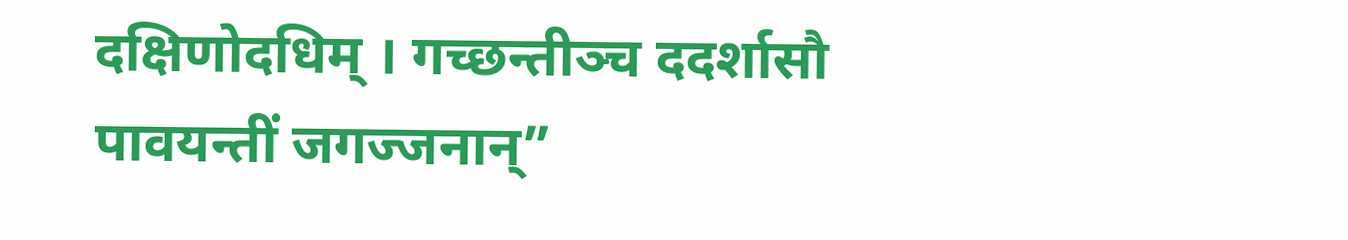दक्षिणोदधिम् । गच्छन्तीञ्च ददर्शासौ पावयन्तीं जगज्जनान्”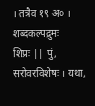। तत्रैव १९ अ० ।
शब्दकल्पद्रुमः
शिप्रः || पुं, सरोवरविशेषः । यथा,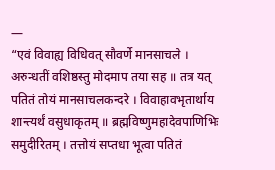—
“एवं विवाह्य विधिवत् सौवर्णे मानसाचले । अरुन्धतीं वशिष्ठस्तु मोदमाप तया सह ॥ तत्र यत् पतितं तोयं मानसाचलकन्दरे । विवाहावभृतार्थाय शान्त्यर्थं वसुधाकृतम् ॥ ब्रह्मविष्णुमहादेवपाणिभिः समुदीरितम् । तत्तोयं सप्तधा भूत्वा पतितं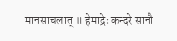मानसाचलात् ॥ हेमाद्रेः कन्दरे सानौ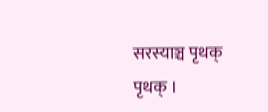सरस्याञ्च पृथक् पृथक् ।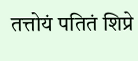तत्तोयं पतितं शिप्रे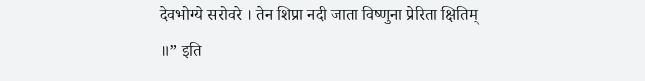देवभोग्ये सरोवरे । तेन शिप्रा नदी जाता विष्णुना प्रेरिता क्षितिम् ॥” इति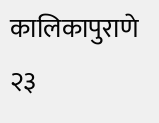कालिकापुराणे २३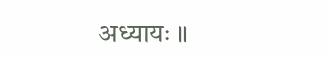अध्यायः ॥